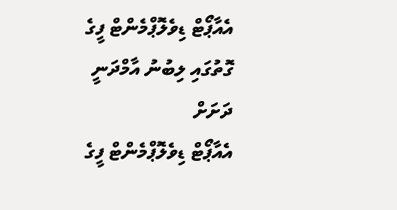އެއާޕޯޓް ޑިވެލޮޕްމެންޓް ފީގެ ގޮތުގައި ލިބުނު އާމްދަނީ ދަށަށް
އެއާޕޯޓް ޑިވެލޮޕްމެންޓް ފީގެ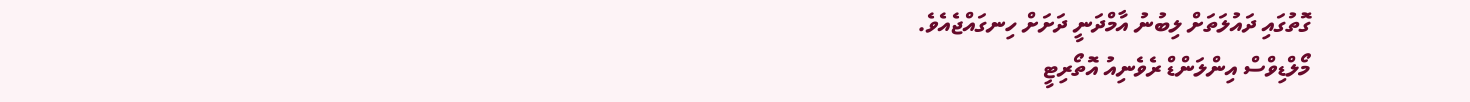ގޮތުގައި ދައުލަތަށް ލިބުނު އާމްދަނީ ދަށަށް ހިނގައްޖެއެވެ.
މޯލްޑިވްސް އިންލަންޑް ރެވެނިއު އޮތޯރިޓީ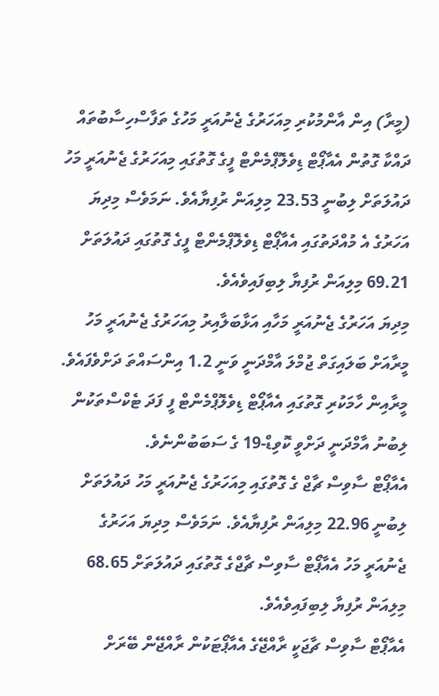(މީރާ) އިން އާންމުކުރި މިއަހަރުގެ ޖެނުއަރީ މަހުގެ ތަފާސްހިސާބުތައް ދައްކާ ގޮތުން އެއާޕޯޓް ޑިވެލޮޕްމެންޓް ފީގެ ގޮތުގައި މިއަހަރުގެ ޖެނުއަރީ މަހު ދައުލަތަށް ލިބުނީ 23.53 މިލިއަން ރުފިޔާއެވެ. ނަމަވެސް މިދިޔަ އަހަރުގެ އެ މުއްދަތުގައި އެއާޕޯޓް ޑިވެލޮޕްމެންޓް ފީގެ ގޮތުގައި ދައުލަތަށް 69.21 މިލިއަން ރުފިޔާ ލިބިފައިވެއެވެ.
މިދިޔަ އަހަރުގެ ޖެނުއަރީ މަހާއި އަޅާބަލާއިރު މިއަހަރުގެ ޖެނުއަރީ މަހު މީރާއަށް ބަލައިގަތް ޖުމްލަ އާމްދަނީ ވަނީ 1.2 އިންސައްތަ ދަށްވެފައެވެ. މީރާއިން ހާމަކުރި ގޮތުގައި އެއާޕޯޓް ޑިވެލޮޕްމެންޓް ފީ ފަދަ ޓެކްސްތަކުން ލިބުނު އާމްދަނީ ދަށްވީ ކޮވިޑް-19 ގެ ސަބަބުންނެވެ.
އެއާޕޯޓް ސާވިސް ޗާޖް ގެ ގޮތުގައި މިއަހަރުގެ ޖެނުއަރީ މަހު ދައުލަތަށް ލިބުނީ 22.96 މިލިއަން ރުފިޔާއެވެ. ނަމަވެސް މިދިޔަ އަހަރުގެ ޖެނުއަރީ މަހު އެއާޕޯޓް ސާވިސް ޗާޖްގެ ގޮތުގައި ދައުލަތަށް 68.65 މިލިއަން ރުފިޔާ ލިބިފައިވެއެވެ.
އެއާޕޯޓް ސާވިސް ޗާޖަކީ ރާއްޖޭގެ އެއާޕޯޓަކުން ރާއްޖޭން ބޭރަށް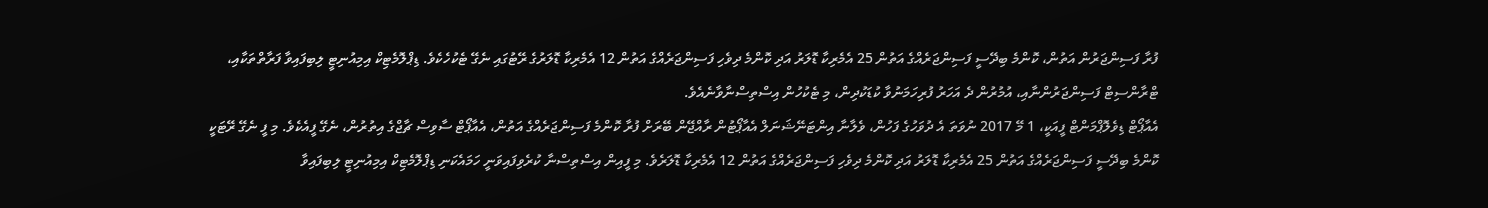ފުރާ ފަސިންޖަރުން އަތުން، ކޮންމެ ބިދޭސީ ފަސިންޖަރެއްގެ އަތުން 25 އެމެރިކާ ޑޮލަރު އަދި ކޮންމެ ދިވެހި ފަސިންޖަރެއްގެ އަތުން 12 އެމެރިކާ ޑޮލަރުގެ ރޭޓުގައި ނެގޭ ޓެކުހެކެވެ. ޑިޕްލޮމެޓިކް އިމިއުނިޓީ ލިބިފައިވާ ފަރާތްތަކާއި، ޓްރާންސިޓް ފަސިންޖަރުންނާއި، އުމުރުން ދެ އަހަރު ފުރިހަމަނުވާ ކުޑަކުދިން، މި ޓެކުހުން އިސްތިސްނާވާނެއެވެ.
އެއާޕޯޓް ޑިވެލޮޕްމަންޓް ފީއަކީ، 1 މޭ 2017 ނުވަތަ އެ ދުވަހުގެ ފަހުން، ވެލާނާ އިންޓަނޭޝަނަލް އެއާޕޯޓުން ރާއްޖޭން ބޭރަށް ފުރާ ކޮންމެ ފަސިންޖަރެއްގެ އަތުން، އެއާޕޯޓް ސާވިސް ޗާޖްގެ އިތުރުން، ނެގޭ ފީއެކެވެ. މި ފީ ނެގޭ ރޭޓަކީ ކޮންމެ ބިދޭސީ ފަސިންޖަރެއްގެ އަތުން 25 އެމެރިކާ ޑޮލަރު އަދި ކޮންމެ ދިވެހި ފަސިންޖަރެއްގެ އަތުން 12 އެމެރިކާ ޑޮލަރެވެ. މި ފީއިން އިސްތިސްނާ ކުރެވިފައިވަނީ ހަމައެކަނި ޑިޕްލޮމެޓިކް އިމިއުނިޓީ ލިބިފައިވާ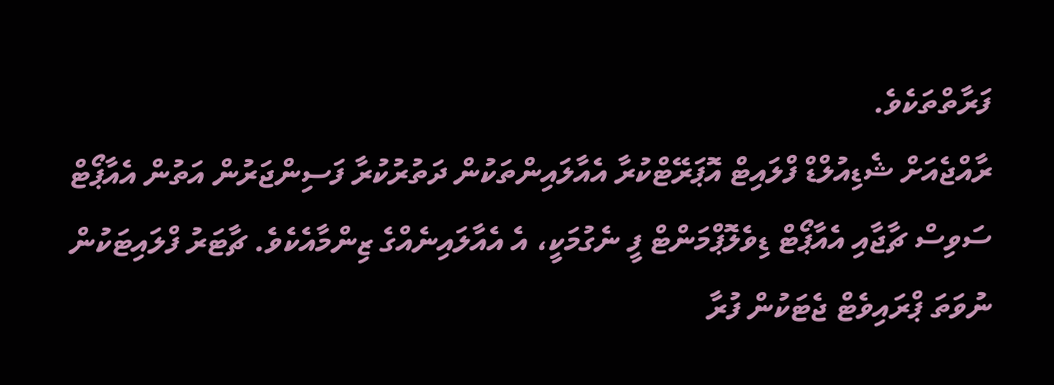ފަރާތްތަކެވެ.
ރާއްޖެއަށް ޝެޑިއުލްޑް ފްލައިޓް އޮޕަރޭޓްކުރާ އެއާލައިންތަކުން ދަތުރުކުރާ ފަސިންޖަރުން އަތުން އެއާޕޯޓް ސަވިސް ޗާޖާއި އެއާޕޯޓް ޑިވެލޮޕްމަންޓް ފީ ނެގުމަކީ، އެ އެއާލައިނެއްގެ ޒިންމާއެކެވެ. ޗާޓަރު ފްލައިޓަކުން ނުވަތަ ޕްރައިވެޓް ޖެޓަކުން ފުރާ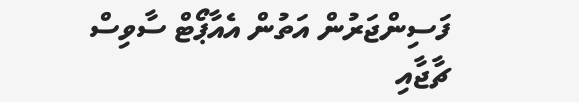ފަސިންޖަރުން އަތުން އެއާޕޯޓް ސާވިސް ޗާޖާއި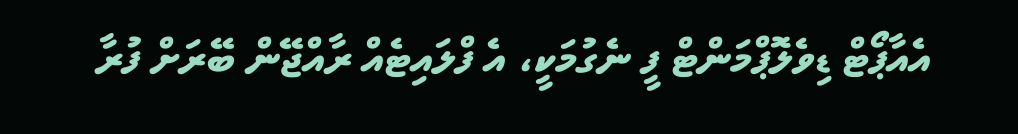އެއާޕޯޓް ޑިވެލޮޕްމަންޓް ފީ ނެގުމަކީ، އެ ފްލައިޓެއް ރާއްޖޭން ބޭރަށް ފުރާ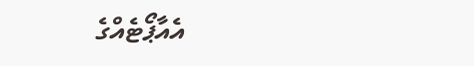އެއާޕޯޓެއްގެ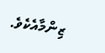ޒިންމާއެކެވެ.